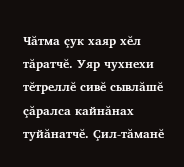Чăтма çук хаяр хĕл тăратчĕ. Уяр чухнехи тĕтреллĕ сивĕ сывлăшĕ çăралса кайнăнах туйăнатчĕ. Çил-тăманĕ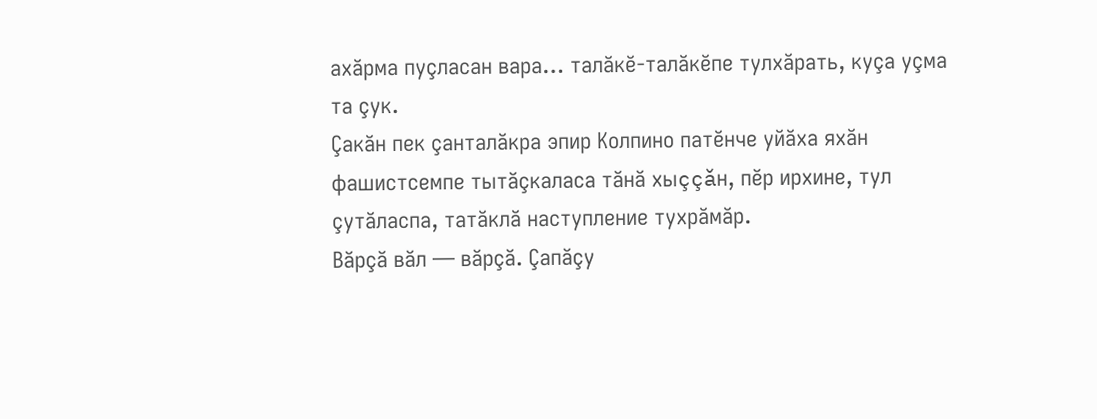ахăрма пуçласан вара… талăкĕ-талăкĕпе тулхăрать, куçа уçма та çук.
Çакăн пек çанталăкра эпир Колпино патĕнче уйăха яхăн фашистсемпе тытăçкаласа тăнă хыççăн, пĕр ирхине, тул çутăласпа, татăклă наступление тухрăмăр.
Вăрçă вăл — вăрçă. Çапăçу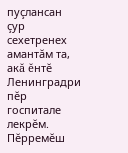пуçлансан çур сехетренех амантăм та, акă ĕнтĕ Ленинградри пĕр госпитале лекрĕм. Пĕрремĕш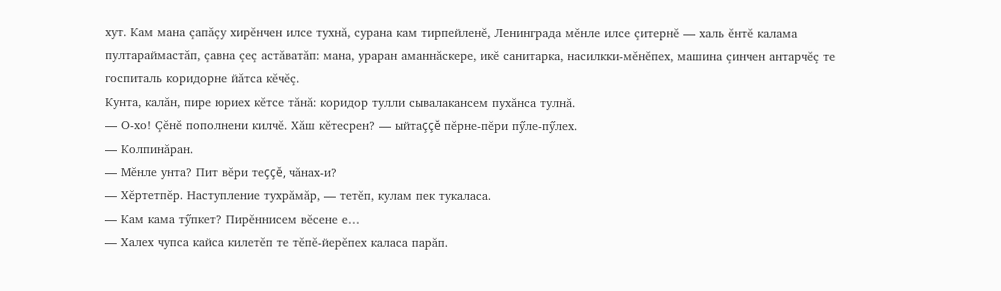хут. Кам мана çапăçу хирĕнчен илсе тухнă, сурана кам тирпейленĕ, Ленинграда мĕнле илсе çитернĕ — халь ĕнтĕ калама пултараймастăп, çавна çеç астăватăп: мана, ураран аманнăскере, икĕ санитарка, насилкки-мĕнĕпех, машина çинчен антарчĕç те госпиталь коридорне йăтса кĕчĕç.
Кунта, калăн, пире юриех кĕтсе тăнă: коридор тулли сывалакансем пухăнса тулнă.
— О-хо! Çĕнĕ пополнени килчĕ. Хăш кĕтесрен? — ыйтаççĕ пĕрне-пĕри пӳле-пӳлех.
— Колпинăран.
— Мĕнле унта? Пит вĕри теççĕ, чăнах-и?
— Хĕртетпĕр. Наступление тухрăмăр, — тетĕп, кулам пек тукаласа.
— Кам кама тӳпкет? Пирĕннисем вĕсене е…
— Халех чупса кайса килетĕп те тĕпĕ-йерĕпех каласа парăп.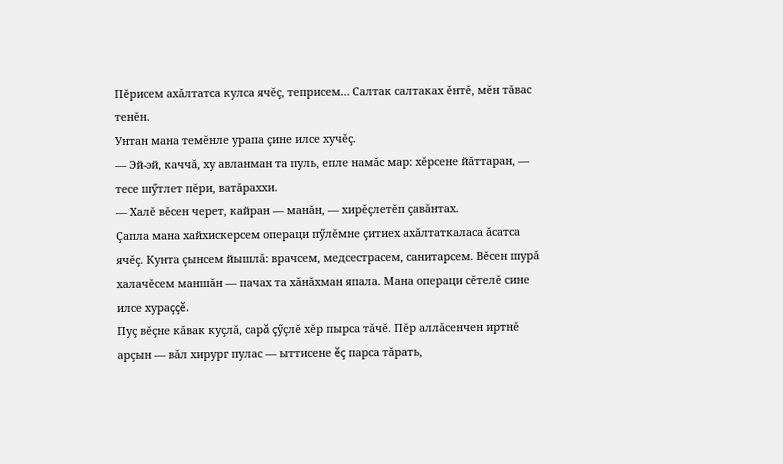Пĕрисем ахăлтатса кулса ячĕç, теприсем… Салтак салтаках ĕнтĕ, мĕн тăвас тенĕн.
Унтан мана темĕнле урапа çине илсе хучĕç.
— Эй-эй, каччă, ху авланман та пуль, епле намăс мар: хĕрсене йăттаран, — тесе шӳтлет пĕри, ватăраххи.
— Халĕ вĕсен черет, кайран — манăн, — хирĕçлетĕп çавăнтах.
Çапла мана хайхискерсем операци пӳлĕмне çитиех ахăлтаткаласа ăсатса ячĕç. Кунта çынсем йышлă: врачсем, медсестрасем, санитарсем. Вĕсен шурă халачĕсем маншăн — пачах та хăнăхман япала. Мана операци сĕтелĕ сине илсе хураççĕ.
Пуç вĕçне кăвак куçлă, сарă çӳçлĕ хĕр пырса тăчĕ. Пĕр аллăсенчен иртнĕ арçын — вăл хирург пулас — ыттисене ĕç парса тăрать,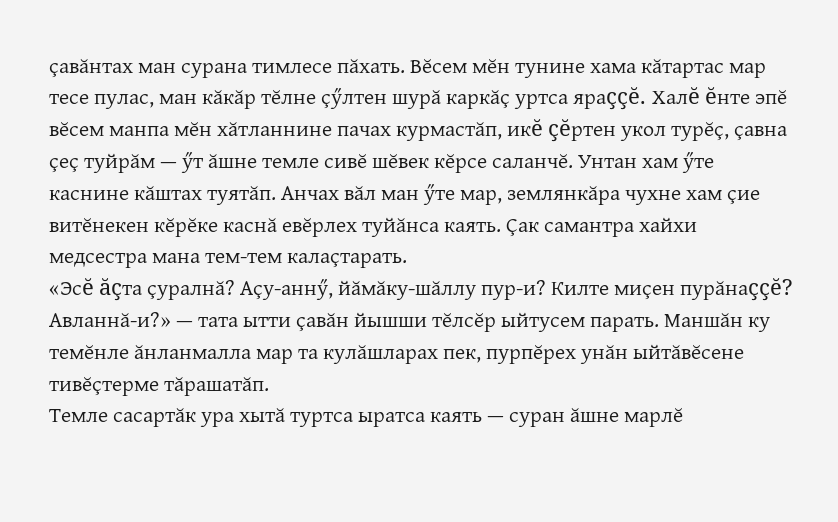çавăнтах ман сурана тимлесе пăхать. Вĕсем мĕн тунине хама кăтартас мар тесе пулас, ман кăкăр тĕлне çӳлтен шурă каркăç уртса яраççĕ. Халĕ ĕнте эпĕ вĕсем манпа мĕн хăтланнине пачах курмастăп, икĕ çĕртен укол турĕç, çавна çеç туйрăм — ӳт ăшне темле сивĕ шĕвек кĕрсе саланчĕ. Унтан хам ӳте каснине кăштах туятăп. Анчах вăл ман ӳте мар, землянкăра чухне хам çие витĕнекен кĕрĕке каснă евĕрлех туйăнса каять. Çак самантра хайхи медсестра мана тем-тем калаçтарать.
«Эсĕ ăçта çуралнă? Аçу-аннӳ, йăмăку-шăллу пур-и? Килте миçен пурăнаççĕ? Авланнă-и?» — тата ытти çавăн йышши тĕлсĕр ыйтусем парать. Маншăн ку темĕнле ăнланмалла мар та кулăшларах пек, пурпĕрех унăн ыйтăвĕсене тивĕçтерме тăрашатăп.
Темле сасартăк ура хытă туртса ыратса каять — суран ăшне марлĕ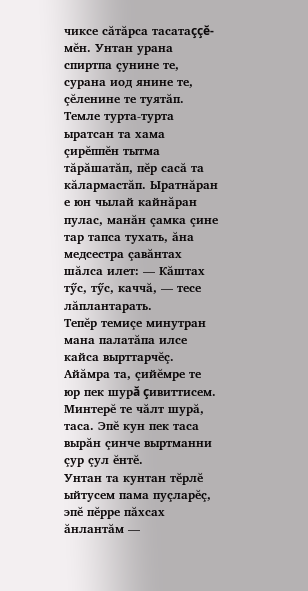чиксе сăтăрса тасатаççĕ-мĕн. Унтан урана спиртпа çунине те, сурана иод янине те, çĕленине те туятăп. Темле турта-турта ыратсан та хама çирĕппĕн тытма тăрăшатăп, пĕр сасă та кăлармастăп. Ыратнăран е юн чылай кайнăран пулас, манăн çамка çине тар тапса тухать, ăна медсестра çавăнтах шăлса илет: — Кăштах тӳс, тӳс, каччă, — тесе лăплантарать.
Тепĕр темиçе минутран мана палатăпа илсе кайса вырттарчĕç. Айăмра та, çийĕмре те юр пек шурă çивиттисем. Минтерĕ те чăлт шурă, таса. Эпĕ кун пек таса вырăн çинче выртманни çур çул ĕнтĕ.
Унтан та кунтан тĕрлĕ ыйтусем пама пуçларĕç, эпĕ пĕрре пăхсах ăнлантăм —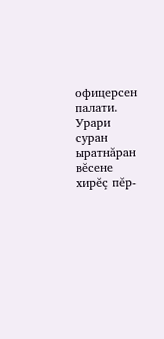офицерсен палати. Урари суран ыратнăран вĕсене хирĕç пĕр-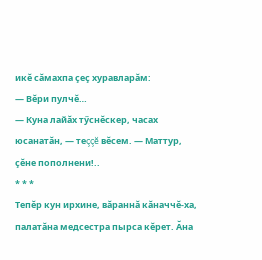икĕ сăмахпа çеç хуравларăм:
— Вĕри пулчĕ…
— Куна лайăх тӳснĕскер, часах юсанатăн, — теççĕ вĕсем. — Маттур, çĕне пополнени!..
* * *
Тепĕр кун ирхине, вăраннă кăначчĕ-ха, палатăна медсестра пырса кĕрет. Ăна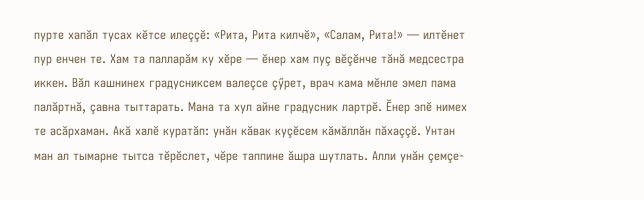пурте хапăл тусах кĕтсе илеççĕ: «Рита, Рита килчĕ», «Салам, Рита!» — илтĕнет пур енчен те. Хам та палларăм ку хĕре — ĕнер хам пуç вĕçĕнче тăнă медсестра иккен. Вăл кашнинех градусниксем валеçсе çӳрет, врач кама мĕнле эмел пама палăртнă, çавна тыттарать. Мана та хул айне градусник лартрĕ. Ĕнер эпĕ нимех те асăрхаман. Акă халĕ куратăп: унăн кăвак куçĕсем кăмăллăн пăхаççĕ. Унтан ман ал тымарне тытса тĕрĕслет, чĕре таппине ăшра шутлать. Алли унăн çемçе-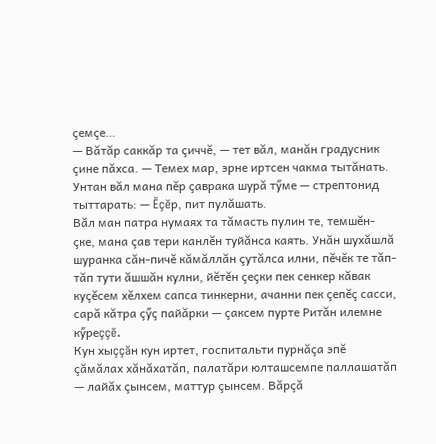çемçе…
— Вăтăр саккăр та çиччĕ, — тет вăл, манăн градусник çине пăхса. — Темех мар, эрне иртсен чакма тытăнать. Унтан вăл мана пĕр çаврака шурă тӳме — стрептонид тыттарать: — Ĕçĕр, пит пулăшать.
Вăл ман патра нумаях та тăмасть пулин те, темшĕн-çке, мана çав тери канлĕн туйăнса каять. Унăн шухăшлă шуранка сăн-пичĕ кăмăллăн çутăлса илни, пĕчĕк те тăп-тăп тути ăшшăн кулни, йĕтĕн çеçки пек сенкер кăвак куçĕсем хĕлхем сапса тинкерни, ачанни пек çепĕç сасси, сарă кăтра çӳç пайăрки — çаксем пурте Ритăн илемне кӳреççĕ.
Кун хыççăн кун иртет, госпитальти пурнăçа эпĕ çăмăлах хăнăхатăп, палатăри юлташсемпе паллашатăп — лайăх çынсем, маттур çынсем. Вăрçă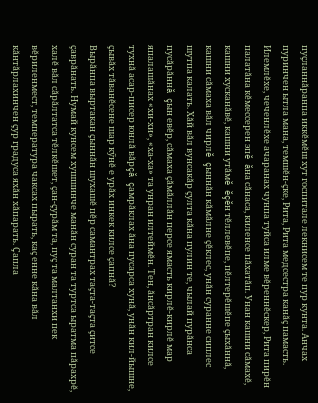пуçланнăранпа иккĕмĕш хут госпитале лекнисем те пур кунта. Анчах пуринчен ытла мана, темшĕн-çке, Рита, Рита медсестра канăç памасть.
Илемлĕхе, чеченлĕхе ачаранах чунпа туйса илме вĕреннĕскер, Рита пирĕн палатăна кĕмессерен эпĕ ăна сăнаса, киленсе пăхатăп. Унан кашни сăмахĕ, кашни хусканăвĕ, кашни утăмĕ ĕçĕн тĕллевĕпе, пĕлтерĕшĕпе çыхăннă, кашни сăмаха вăл чирлĕ çыннăн кăмăлне çĕклес, унăн суранне сиплес шутпа калать. Хăй вăл вунсакăр çулта кăна пулин те, чылай пурăнса пусăрăннă çын евĕр, сăмаха çăмăллăн персе ямасть кирлĕ-кирлĕ мар япалашăнах «хи-хи», «ха-ха» та унран илтеймĕн. Тен, ăнсăртран килсе тухнă асар-писер юнлă вăрçă çамрăклах ăна пусарса хунă, унăн кил-йышне, çывăх тăванĕсене шар кӳнĕ е урăх инкек килсе çапнă?
Вырăнпа выртакан çыннăн шухашĕ пĕр самантрах таçта-таçта çитсе çаврăнать. Нумай кунсем хушшинче манăн суран та туртса ыратма пăрахрĕ, халĕ вăл сăрăлтатса тĕлкĕшет, çан-çурăм та, пуç та малтанхи пек вĕриленмест, температура чаксах пырать, каç енне кăна вăл кăнтăрлахинчен çур градуса яхăн хăпарать. Çапла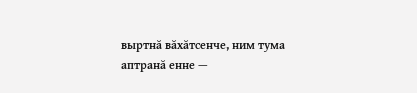выртнă вăхăтсенче, ним тума аптранă енне —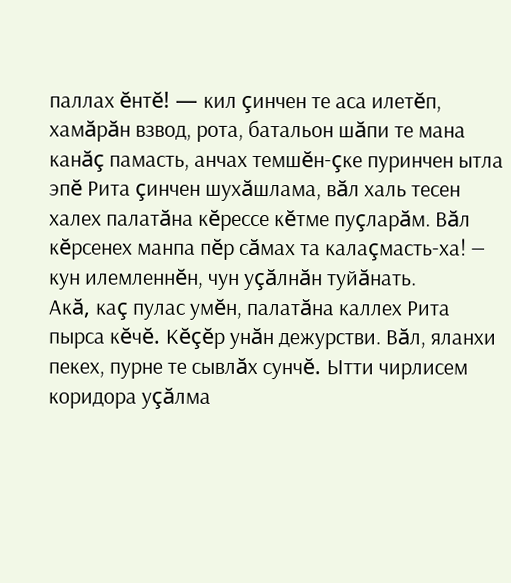паллах ĕнтĕ! — кил çинчен те аса илетĕп, хамăрăн взвод, рота, батальон шăпи те мана канăç памасть, анчах темшĕн-çке пуринчен ытла эпĕ Рита çинчен шухăшлама, вăл халь тесен халех палатăна кĕрессе кĕтме пуçларăм. Вăл кĕрсенех манпа пĕр сăмах та калаçмасть-ха! — кун илемленнĕн, чун уçăлнăн туйăнать.
Акă, каç пулас умĕн, палатăна каллех Рита пырса кĕчĕ. Кĕçĕр унăн дежурстви. Вăл, яланхи пекех, пурне те сывлăх сунчĕ. Ытти чирлисем коридора уçăлма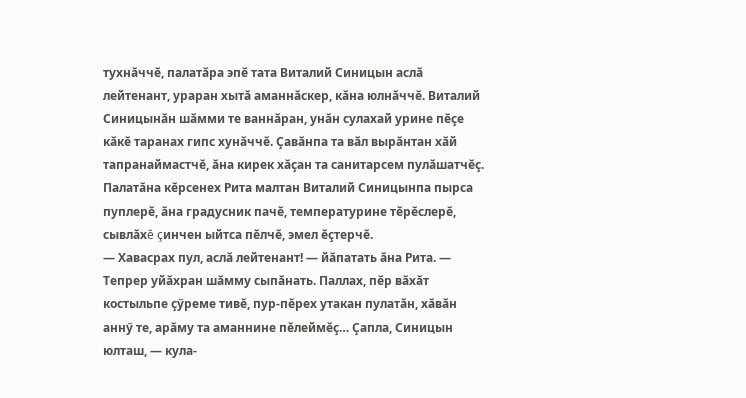тухнăччĕ, палатăра эпĕ тата Виталий Синицын аслă лейтенант, ураран хытă аманнăскер, кăна юлнăччĕ. Виталий Синицынăн шăмми те ваннăран, унăн сулахай урине пĕçе кăкĕ таранах гипс хунăччĕ. Çавăнпа та вăл вырăнтан хăй тапранаймастчĕ, ăна кирек хăçан та санитарсем пулăшатчĕç.
Палатăна кĕрсенех Рита малтан Виталий Синицынпа пырса пуплерĕ, ăна градусник пачĕ, температурине тĕрĕслерĕ, сывлăхĕ çинчен ыйтса пĕлчĕ, эмел ĕçтерчĕ.
— Хавасрах пул, аслă лейтенант! — йăпатать ăна Рита. — Тепрер уйăхран шăмму сыпăнать. Паллах, пĕр вăхăт костыльпе çӳреме тивĕ, пур-пĕрех утакан пулатăн, хăвăн аннӳ те, арăму та аманнине пĕлеймĕç… Çапла, Синицын юлташ, — кула-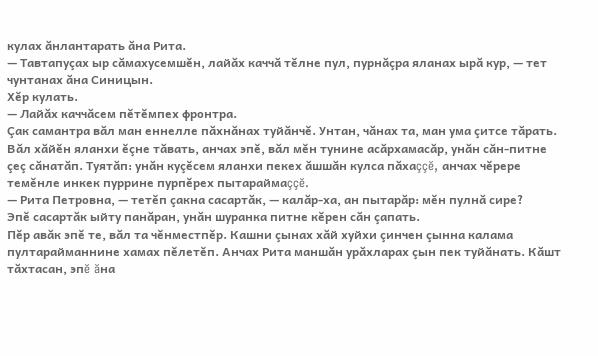кулах ăнлантарать ăна Рита.
— Тавтапуçах ыр сăмахусемшĕн, лайăх каччă тĕлне пул, пурнăçра яланах ырă кур, — тет чунтанах ăна Синицын.
Хĕр кулать.
— Лайăх каччăсем пĕтĕмпех фронтра.
Çак самантра вăл ман еннелле пăхнăнах туйăнчĕ. Унтан, чăнах та, ман ума çитсе тăрать. Вăл хăйĕн яланхи ĕçне тăвать, анчах эпĕ, вăл мĕн тунине асăрхамасăр, унăн сăн-питне çеç сăнатăп. Туятăп: унăн куçĕсем яланхи пекех ăшшăн кулса пăхаççĕ, анчах чĕрере темĕнле инкек пуррине пурпĕрех пытараймаççĕ.
— Рита Петровна, — тетĕп çакна сасартăк, — калăр-ха, ан пытарăр: мĕн пулнă сире?
Эпĕ сасартăк ыйту панăран, унăн шуранка питне кĕрен сăн çапать.
Пĕр авăк эпĕ те, вăл та чĕнместпĕр. Кашни çынах хăй хуйхи çинчен çынна калама пултарайманнине хамах пĕлетĕп. Анчах Рита маншăн урăхларах çын пек туйăнать. Кăшт тăхтасан, эпĕ ăна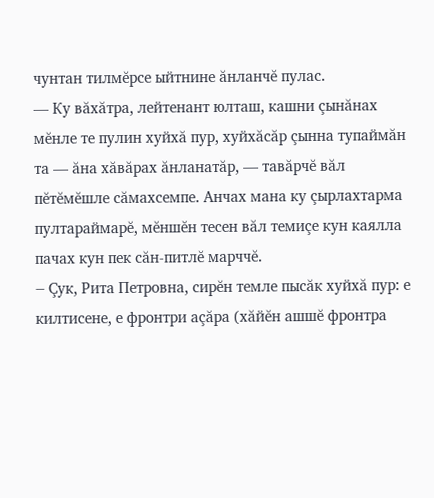чунтан тилмĕрсе ыйтнине ăнланчĕ пулас.
— Ку вăхăтра, лейтенант юлташ, кашни çынăнах мĕнле те пулин хуйхă пур, хуйхăсăр çынна тупаймăн та — ăна хăвăрах ăнланатăр, — тавăрчĕ вăл пĕтĕмĕшле сăмахсемпе. Анчах мана ку çырлахтарма пултараймарĕ, мĕншĕн тесен вăл темиçе кун каялла пачах кун пек сăн-питлĕ марччĕ.
— Çук, Рита Петровна, сирĕн темле пысăк хуйхă пур: е килтисене, е фронтри аçăра (хăйĕн ашшĕ фронтра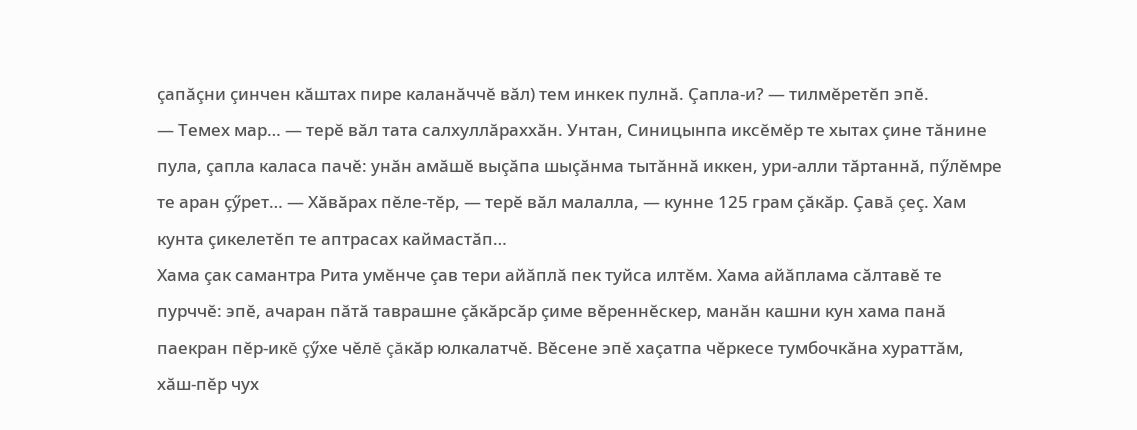çапăçни çинчен кăштах пире каланăччĕ вăл) тем инкек пулнă. Çапла-и? — тилмĕретĕп эпĕ.
— Темех мар… — терĕ вăл тата салхуллăраххăн. Унтан, Синицынпа иксĕмĕр те хытах çине тăнине пула, çапла каласа пачĕ: унăн амăшĕ выçăпа шыçăнма тытăннă иккен, ури-алли тăртаннă, пӳлĕмре те аран çӳрет… — Хăвăрах пĕле-тĕр, — терĕ вăл малалла, — кунне 125 грам çăкăр. Çавă çеç. Хам кунта çикелетĕп те аптрасах каймастăп…
Хама çак самантра Рита умĕнче çав тери айăплă пек туйса илтĕм. Хама айăплама сăлтавĕ те пурччĕ: эпĕ, ачаран пăтă таврашне çăкăрсăр çиме вĕреннĕскер, манăн кашни кун хама панă паекран пĕр-икĕ çӳхе чĕлĕ çăкăр юлкалатчĕ. Вĕсене эпĕ хаçатпа чĕркесе тумбочкăна хураттăм, хăш-пĕр чух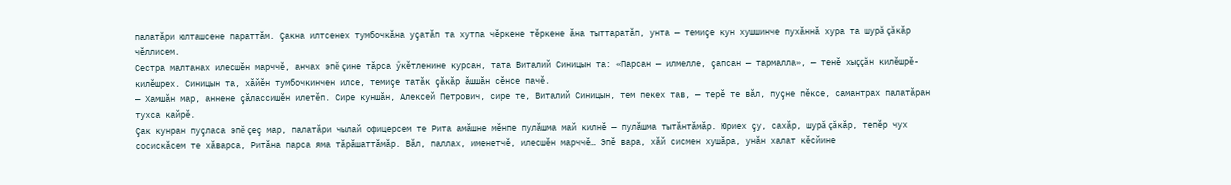палатăри юлташсене параттăм. Çакна илтсенех тумбочкăна уçатăп та хутпа чĕркене тĕркене ăна тыттаратăп, унта — темиçе кун хушшинче пухăннă хура та шурă çăкăр чĕллисем.
Сестра малтанах илесшĕн марччĕ, анчах эпĕ çине тăрса ӳкĕтленине курсан, тата Виталий Синицын та: «Парсан — илмелле, çапсан — тармалла», — тенĕ хыççăн килĕшрĕ-килĕшрех. Синицын та, хăйĕн тумбочкинчен илсе, темиçе татăк çăкăр ăшшăн сĕнсе пачĕ.
— Хамшăн мар, аннене çăлассишĕн илетĕп. Сире куншăн, Алексей Петрович, сире те, Виталий Синицын, тем пекех тав, — терĕ те вăл, пуçне пĕксе, самантрах палатăран тухса кайрĕ.
Çак кунран пуçласа эпĕ çеç мар, палатăри чылай офицерсем те Рита амăшне мĕнпе пулăшма май килнĕ — пулăшма тытăнтăмăр. Юриех çу, сахăр, шурă çăкăр, тепĕр чух сосискăсем те хăварса, Ритăна парса яма тăрăшаттăмăр. Вăл, паллах, именетчĕ, илесшĕн марччĕ… Эпĕ вара, хăй сисмен хушăра, унăн халат кĕсйине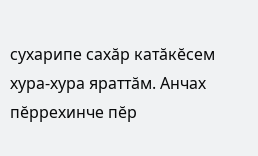сухарипе сахăр катăкĕсем хура-хура яраттăм. Анчах пĕррехинче пĕр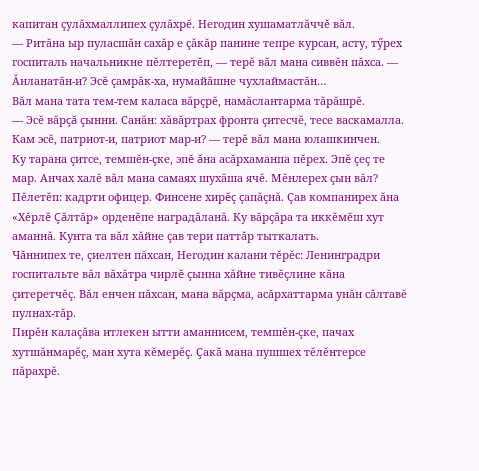капитан çулăхмаллипех çулăхрĕ. Негодин хушаматлăччĕ вăл.
— Ритăна ыр пуласшăн сахăр е çăкăр панине тепре курсан, асту, тӳрех госпиталь начальникне пĕлтеретĕп, — терĕ вăл мана сиввĕн пăхса. — Ăнланатăн-и? Эсĕ çамрăк-ха, нумайăшне чухлаймастăн…
Вăл мана тата тем-тем каласа вăрçрĕ, намăслантарма тăрăшрĕ.
— Эсĕ вăрçă çынни. Санăн: хăвăртрах фронта çитесчĕ, тесе васкамалла. Кам эсĕ, патриот-и, патриот мар-и? — терĕ вăл мана юлашкинчен.
Ку тарана çитсе, темшĕн-çке, эпĕ ăна асăрхаманпа пĕрех. Эпĕ çеç те мар. Анчах халĕ вăл мана самаях шухăша ячĕ. Мĕнлерех çын вăл? Пĕлетĕп: кадрти офицер. Финсене хирĕç çапăçнă. Çав компанирех ăна «Хĕрлĕ Çăлтăр» орденĕпе наградăланă. Ку вăрçăра та иккĕмĕш хут аманнă. Кунта та вăл хăйне çав тери паттăр тыткалать.
Чăннипех те, çиелтен пăхсан, Негодин калани тĕрĕс: Ленинградри госпитальте вăл вăхăтра чирлĕ çынна хăйне тивĕçлине кăна çитеретчĕç. Вăл енчен пăхсан, мана вăрçма, асăрхаттарма унăн сăлтавĕ пулнах-тăр.
Пирĕн калаçăва итлекен ытти аманнисем, темшĕн-çке, пачах хутшăнмарĕç, ман хута кĕмерĕç. Çакă мана пушшех тĕлĕнтерсе пăрахрĕ.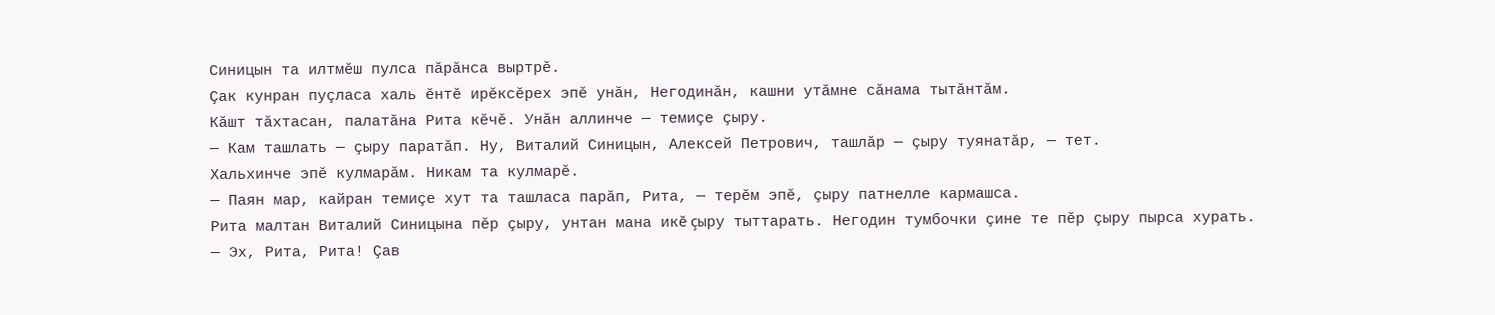Синицын та илтмĕш пулса пăрăнса выртрĕ.
Çак кунран пуçласа халь ĕнтĕ ирĕксĕрех эпĕ унăн, Негодинăн, кашни утăмне сăнама тытăнтăм.
Кăшт тăхтасан, палатăна Рита кĕчĕ. Унăн аллинче — темиçе çыру.
— Кам ташлать — çыру паратăп. Ну, Виталий Синицын, Алексей Петрович, ташлăр — çыру туянатăр, — тет.
Хальхинче эпĕ кулмарăм. Никам та кулмарĕ.
— Паян мар, кайран темиçе хут та ташласа парăп, Рита, — терĕм эпĕ, çыру патнелле кармашса.
Рита малтан Виталий Синицына пĕр çыру, унтан мана икĕ çыру тыттарать. Негодин тумбочки çине те пĕр çыру пырса хурать.
— Эх, Рита, Рита! Çав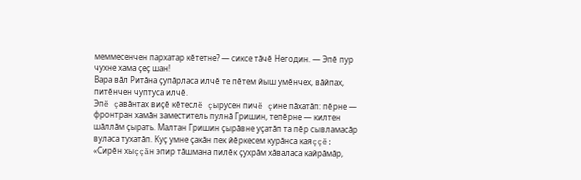меммесенчен пархатар кĕтетне? — сиксе тăчĕ Негодин. — Эпĕ пур чухне хама çеç шан!
Вара вăл Ритăна çупăрласа илчĕ те пĕтем йыш умĕнчех, вăйпах, питĕнчен чуптуса илчĕ.
Эпĕ çавăнтах виçĕ кĕтеслĕ çырусен пичĕ çине пăхатăп: пĕрне — фронтран хамăн заместитель пулнă Гришин, тепĕрне — килтен шăллăм çырать. Малтан Гришин çырăвне уçатăп та пĕр сывламасăр вуласа тухатăп. Куç умне çакăн пек йĕркесем курăнса каяççĕ: «Сирĕн хыççăн эпир тăшмана пилĕк çухрăм хăваласа кайрăмăр,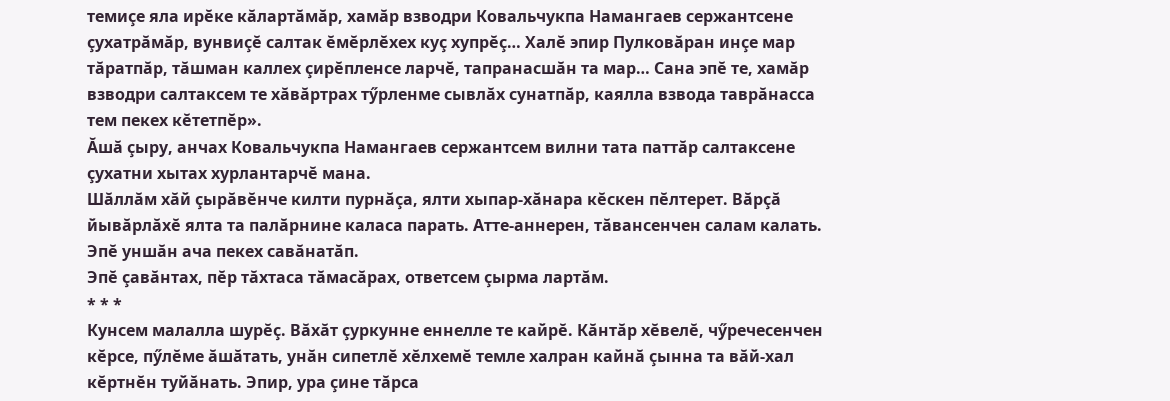темиçе яла ирĕке кăлартăмăр, хамăр взводри Ковальчукпа Намангаев сержантсене çухатрăмăр, вунвиçĕ салтак ĕмĕрлĕхех куç хупрĕç… Халĕ эпир Пулковăран инçе мар тăратпăр, тăшман каллех çирĕпленсе ларчĕ, тапранасшăн та мар… Сана эпĕ те, хамăр взводри салтаксем те хăвăртрах тӳрленме сывлăх сунатпăр, каялла взвода таврăнасса тем пекех кĕтетпĕр».
Ăшă çыру, анчах Ковальчукпа Намангаев сержантсем вилни тата паттăр салтаксене çухатни хытах хурлантарчĕ мана.
Шăллăм хăй çырăвĕнче килти пурнăçа, ялти хыпар-хăнара кĕскен пĕлтерет. Вăрçă йывăрлăхĕ ялта та палăрнине каласа парать. Атте-аннерен, тăвансенчен салам калать. Эпĕ уншăн ача пекех савăнатăп.
Эпĕ çавăнтах, пĕр тăхтаса тăмасăрах, ответсем çырма лартăм.
* * *
Кунсем малалла шурĕç. Вăхăт çуркунне еннелле те кайрĕ. Кăнтăр хĕвелĕ, чӳречесенчен кĕрсе, пӳлĕме ăшăтать, унăн сипетлĕ хĕлхемĕ темле халран кайнă çынна та вăй-хал кĕртнĕн туйăнать. Эпир, ура çине тăрса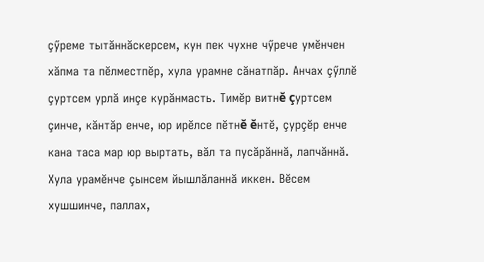çӳреме тытăннăскерсем, кун пек чухне чӳрече умĕнчен хăпма та пĕлместпĕр, хула урамне сăнатпăр. Анчах çӳллĕ çуртсем урлă инçе курăнмасть. Тимĕр витнĕ çуртсем çинче, кăнтăр енче, юр ирĕлсе пĕтнĕ ĕнтĕ, çурçĕр енче кана таса мар юр выртать, вăл та пусăрăннă, лапчăннă.
Хула урамĕнче çынсем йышлăланнă иккен. Вĕсем хушшинче, паллах,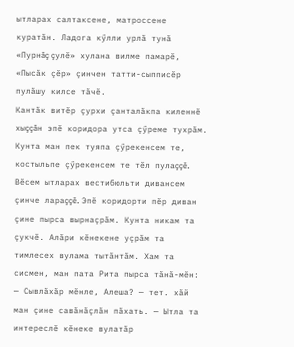ытларах салтаксене, матроссене куратăн. Ладога кӳлли урлă тунă «Пурнăç çулĕ» хулана вилме памарĕ, «Пысăк çĕр» çинчен татти-сыпписĕр пулăшу килсе тăчĕ.
Кантăк витĕр çурхи çанталăкпа киленнĕ хыççăн эпĕ коридора утса çӳреме тухрăм. Кунта ман пек туяпа çӳрекенсем те, костыльпе çӳрекенсем те тĕл пулаççĕ. Вĕсем ытларах вестибюльти дивансем çинче лараççĕ. Эпĕ коридорти пĕр диван çине пырса вырнаçрăм. Кунта никам та çукчĕ. Алăри кĕнекене уçрăм та тимлесех вулама тытăнтăм. Хам та сисмен, ман пата Рита пырса тăнă-мĕн: — Сывлăхăр мĕнле, Алеша? — тет. хăй ман çине савăнăçлăн пăхать. — Ытла та интереслĕ кĕнеке вулатăр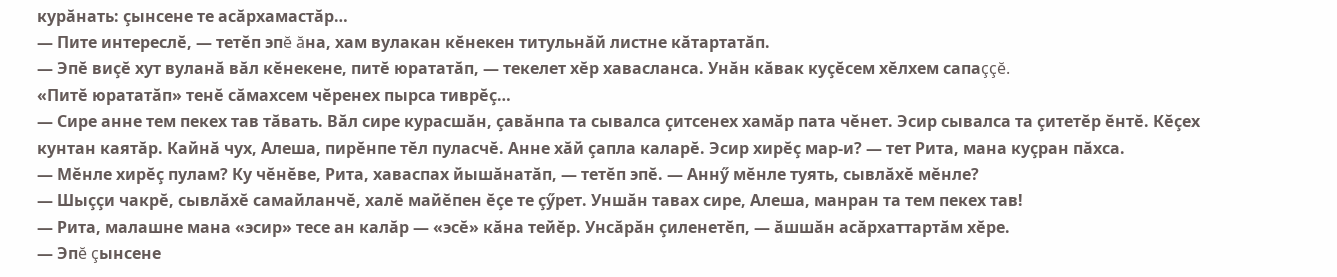курăнать: çынсене те асăрхамастăр…
— Пите интереслĕ, — тетĕп эпĕ ăна, хам вулакан кĕнекен титульнăй листне кăтартатăп.
— Эпĕ виçĕ хут вуланă вăл кĕнекене, питĕ юрататăп, — текелет хĕр хавасланса. Унăн кăвак куçĕсем хĕлхем сапаççĕ.
«Питĕ юрататăп» тенĕ сăмахсем чĕренех пырса тиврĕç…
— Сире анне тем пекех тав тăвать. Вăл сире курасшăн, çавăнпа та сывалса çитсенех хамăр пата чĕнет. Эсир сывалса та çитетĕр ĕнтĕ. Кĕçех кунтан каятăр. Кайнă чух, Алеша, пирĕнпе тĕл пуласчĕ. Анне хăй çапла каларĕ. Эсир хирĕç мар-и? — тет Рита, мана куçран пăхса.
— Мĕнле хирĕç пулам? Ку чĕнĕве, Рита, хаваспах йышăнатăп, — тетĕп эпĕ. — Аннӳ мĕнле туять, сывлăхĕ мĕнле?
— Шыççи чакрĕ, сывлăхĕ самайланчĕ, халĕ майĕпен ĕçе те çӳрет. Уншăн тавах сире, Алеша, манран та тем пекех тав!
— Рита, малашне мана «эсир» тесе ан калăр — «эсĕ» кăна тейĕр. Унсăрăн çиленетĕп, — ăшшăн асăрхаттартăм хĕре.
— Эпĕ çынсене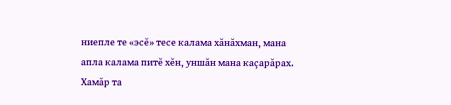ниепле те «эсĕ» тесе калама хăнăхман, мана апла калама питĕ хĕн, уншăн мана каçарăрах.
Хамăр та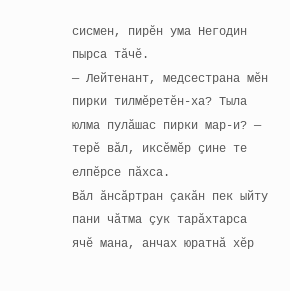сисмен, пирĕн ума Негодин пырса тăчĕ.
— Лейтенант, медсестрана мĕн пирки тилмĕретĕн-ха? Тыла юлма пулăшас пирки мар-и? — терĕ вăл, иксĕмĕр çине те елпĕрсе пăхса.
Вăл ăнсăртран çакăн пек ыйту пани чăтма çук тарăхтарса ячĕ мана, анчах юратнă хĕр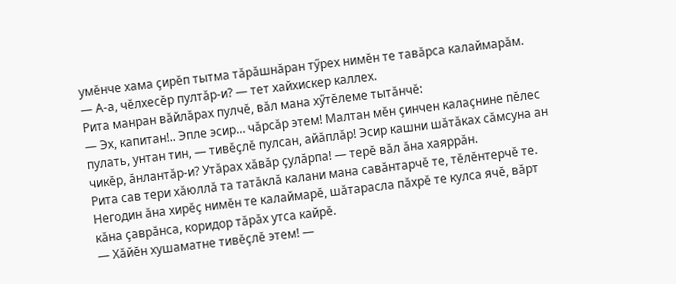умĕнче хама çирĕп тытма тăрăшнăран тӳрех нимĕн те тавăрса калаймарăм.
— А-а, чĕлхесĕр пултăр-и? — тет хайхискер каллех.
Рита манран вăйлăрах пулчĕ, вăл мана хӳтĕлеме тытăнчĕ:
— Эх, капитан!.. Эпле эсир… чăрсăр этем! Малтан мĕн çинчен калаçнине пĕлес пулать, унтан тин, — тивĕçлĕ пулсан, айăплăр! Эсир кашни шăтăках сăмсуна ан чикĕр, ăнлантăр-и? Утăрах хăвăр çулăрпа! — терĕ вăл ăна хаяррăн.
Рита сав тери хăюллă та татăклă калани мана савăнтарчĕ те, тĕлĕнтерчĕ те.
Негодин ăна хирĕç нимĕн те калаймарĕ, шăтарасла пăхрĕ те кулса ячĕ, вăрт кăна çаврăнса, коридор тăрăх утса кайрĕ.
— Хăйĕн хушаматне тивĕçлĕ этем! —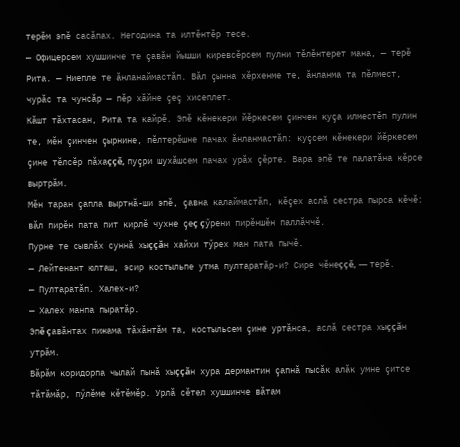терĕм эпĕ сасăпах. Негодина та илтĕнтĕр тесе.
— Офицерсем хушшинче те çавăн йышши киревсĕрсем пулни тĕлĕнтерет мана, — терĕ Рита. — Ниепле те ăнланаймастăп. Вăл çынна хĕрхенме те, ăнланма та пĕлмест, чурăс та чунсăр — пĕр хăйне çеç хисеплет.
Кăшт тăхтасан, Рита та кайрĕ. Эпĕ кĕнекери йĕркесем çинчен куçа илместĕп пулин те, мĕн çинчен çырнине, пĕлтерĕшне пачах ăнланмастăп: куçсем кĕнекери йĕркесем çине тĕлсĕр пăхаççĕ, пуçри шухăшсем пачах урăх çĕрте. Вара эпĕ те палатăна кĕрсе выртрăм.
Мĕн таран çапла выртнă-ши эпĕ, çавна калаймастăп, кĕçех аслă сестра пырса кĕчĕ: вăл пирĕн пата пит кирлĕ чухне çеç çӳрени пирĕншĕн паллăччĕ.
Пурне те сывлăх суннă хыççăн хайхи тӳрех ман пата пычĕ.
— Лейтенант юлташ, эсир костыльпе утма пултаратăр-и? Сире чĕнеççĕ, — терĕ.
— Пултаратăп. Халех-и?
— Халех манпа пыратăр.
Эпĕ çавăнтах пижама тăхăнтăм та, костыльсем çине уртăнса, аслă сестра хыççăн утрăм.
Вăрăм коридорпа чылай пынă хыççăн хура дермантин çапнă пысăк алăк умне çитсе тăтăмăр, пӳлĕме кĕтĕмĕр. Урлă сĕтел хушшинче вăтам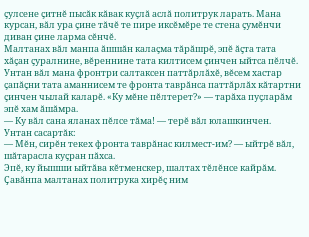çулсене çитнĕ пысăк кăвак куçлă аслă политрук ларать. Мана курсан, вăл ура çине тăчĕ те пире иксĕмĕре те стена çумĕнчи диван çине ларма сĕнчĕ.
Малтанах вăл манпа ăшшăн калаçма тăрăшрĕ, эпĕ ăçта тата хăçан çуралнине, вĕреннине тата килтисем çинчен ыйтса пĕлчĕ.
Унтан вăл мана фронтри салтаксен паттăрлăхĕ, вĕсем хастар çапăçни тата аманнисем те фронта таврăнса паттăрлăх кăтартни çинчен чылай каларĕ. «Ку мĕне пĕлтерет?» — тарăха пуçларăм эпĕ хам ăшăмра.
— Ку вăл сана яланах пĕлсе тăма! — терĕ вăл юлашкинчен.
Унтан сасартăк:
— Мĕн, сирĕн текех фронта таврăнас килмест-им? — ыйтрĕ вăл, шăтарасла куçран пăхса.
Эпĕ, ку йышши ыйтăва кĕтменскер, шалтах тĕлĕнсе кайрăм. Çавăнпа малтанах политрука хирĕç ним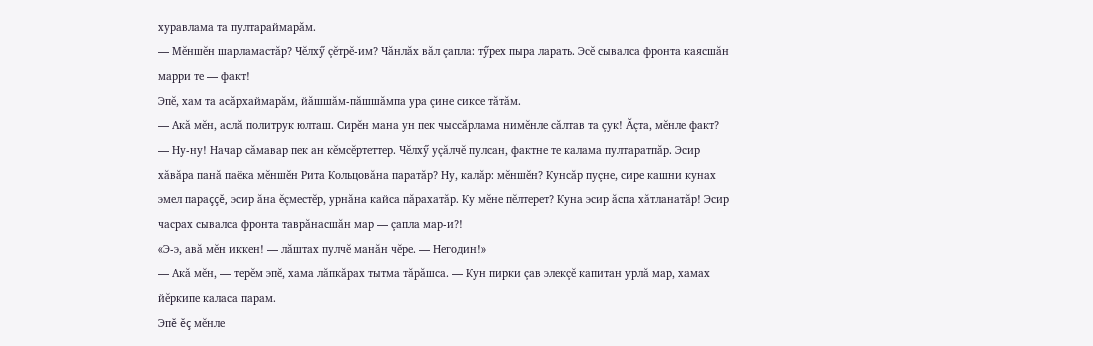хуравлама та пултараймарăм.
— Мĕншĕн шарламастăр? Чĕлхӳ çĕтрĕ-им? Чăнлăх вăл çапла: тӳрех пыра ларать. Эсĕ сывалса фронта каясшăн марри те — факт!
Эпĕ, хам та асăрхаймарăм, йăшшăм-пăшшăмпа ура çине сиксе тăтăм.
— Акă мĕн, аслă политрук юлташ. Сирĕн мана ун пек чыссăрлама нимĕнле сăлтав та çук! Ăçта, мĕнле факт?
— Ну-ну! Начар сăмавар пек ан кĕмсĕртеттер. Чĕлхӳ уçăлчĕ пулсан, фактне те калама пултаратпăр. Эсир хăвăра панă паёка мĕншĕн Рита Кольцовăна паратăр? Ну, калăр: мĕншĕн? Кунсăр пуçне, сире кашни кунах эмел параççĕ, эсир ăна ĕçместĕр, урнăна кайса пăрахатăр. Ку мĕне пĕлтерет? Куна эсир ăспа хăтланатăр! Эсир часрах сывалса фронта таврăнасшăн мар — çапла мар-и?!
«Э-э, авă мĕн иккен! — лăштах пулчĕ манăн чĕре. — Негодин!»
— Акă мĕн, — терĕм эпĕ, хама лăпкăрах тытма тăрăшса. — Кун пирки çав элекçĕ капитан урлă мар, хамах йĕркипе каласа парам.
Эпĕ ĕç мĕнле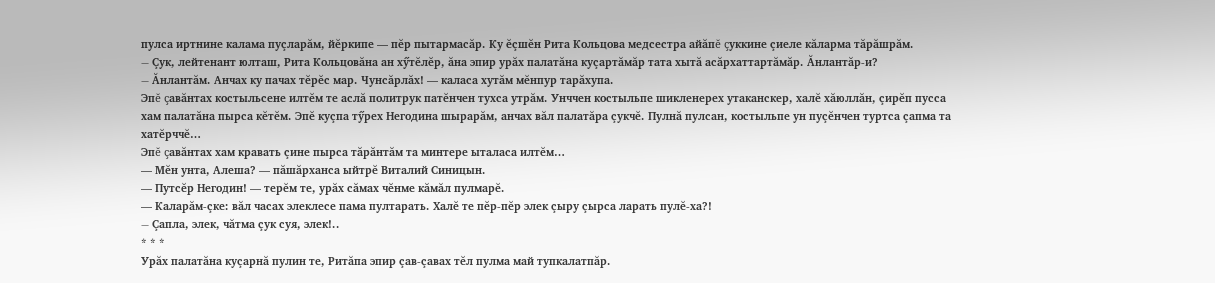пулса иртнине калама пуçларăм, йĕркипе — пĕр пытармасăр. Ку ĕçшĕн Рита Кольцова медсестра айăпĕ çуккине çиеле кăларма тăрăшрăм.
— Çук, лейтенант юлташ, Рита Кольцовăна ан хӳтĕлĕр, ăна эпир урăх палатăна куçартăмăр тата хытă асăрхаттартăмăр. Ăнлантăр-и?
— Ăнлантăм. Анчах ку пачах тĕрĕс мар. Чунсăрлăх! — каласа хутăм мĕнпур тарăхупа.
Эпĕ çавăнтах костыльсене илтĕм те аслă политрук патĕнчен тухса утрăм. Унччен костыльпе шикленерех утаканскер, халĕ хăюллăн, çирĕп пусса хам палатăна пырса кĕтĕм. Эпĕ куçпа тӳрех Негодина шырарăм, анчах вăл палатăра çукчĕ. Пулнă пулсан, костыльпе ун пуçĕнчен туртса çапма та хатĕрччĕ…
Эпĕ çавăнтах хам кравать çине пырса тăрăнтăм та минтере ыталаса илтĕм…
— Мĕн унта, Алеша? — пăшăрханса ыйтрĕ Виталий Синицын.
— Путсĕр Негодин! — терĕм те, урăх сăмах чĕнме кăмăл пулмарĕ.
— Каларăм-çке: вăл часах элеклесе пама пултарать. Халĕ те пĕр-пĕр элек çыру çырса ларать пулĕ-ха?!
— Çапла, элек, чăтма çук суя, элек!..
* * *
Урăх палатăна куçарнă пулин те, Ритăпа эпир çав-çавах тĕл пулма май тупкалатпăр.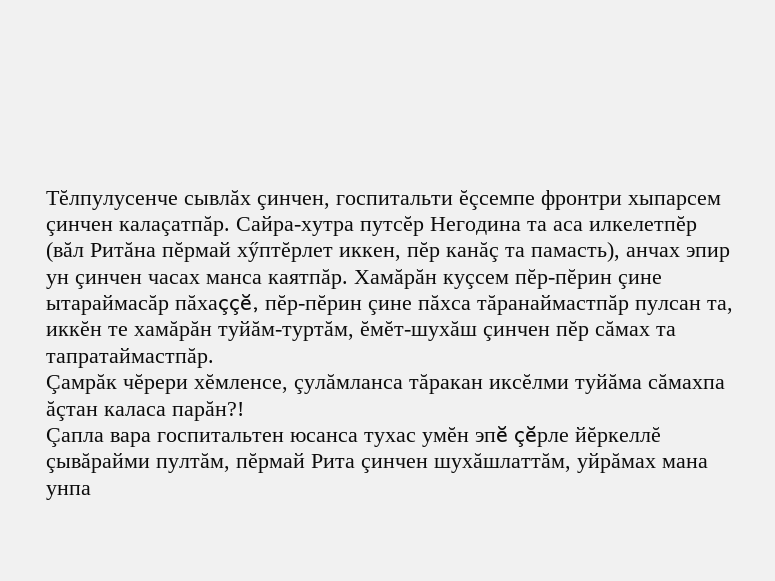Тĕлпулусенче сывлăх çинчен, госпитальти ĕçсемпе фронтри хыпарсем çинчен калаçатпăр. Сайра-хутра путсĕр Негодина та аса илкелетпĕр (вăл Ритăна пĕрмай хӳптĕрлет иккен, пĕр канăç та памасть), анчах эпир ун çинчен часах манса каятпăр. Хамăрăн куçсем пĕр-пĕрин çине ытараймасăр пăхаççĕ, пĕр-пĕрин çине пăхса тăранаймастпăр пулсан та, иккĕн те хамăрăн туйăм-туртăм, ĕмĕт-шухăш çинчен пĕр сăмах та тапратаймастпăр.
Çамрăк чĕрери хĕмленсе, çулăмланса тăракан иксĕлми туйăма сăмахпа ăçтан каласа парăн?!
Çапла вара госпитальтен юсанса тухас умĕн эпĕ çĕрле йĕркеллĕ çывăрайми пултăм, пĕрмай Рита çинчен шухăшлаттăм, уйрăмах мана унпа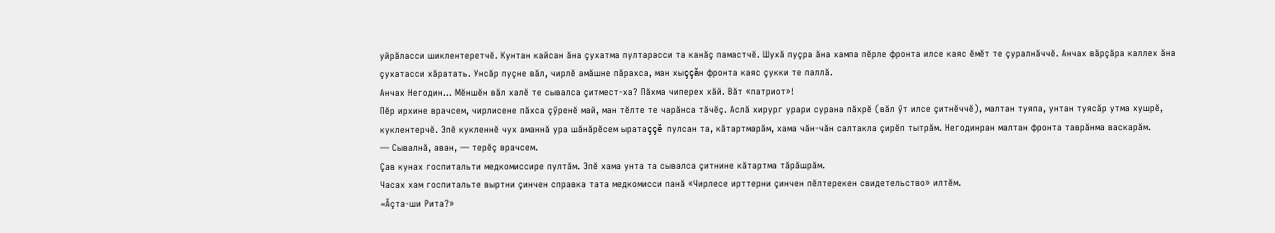уйрăласси шиклентеретчĕ. Кунтан кайсан ăна çухатма пултарасси та канăç памастчĕ. Шухă пуçра ăна хампа пĕрле фронта илсе каяс ĕмĕт те çуралнăччĕ. Анчах вăрçăра каллех ăна çухатасси хăратать. Унсăр пуçне вăл, чирлĕ амăшне пăрахса, ман хыççăн фронта каяс çукки те паллă.
Анчах Негодин… Мĕншĕн вăл халĕ те сывалса çитмест-ха? Пăхма чиперех хăй. Вăт «патриот»!
Пĕр ирхине врачсем, чирлисене пăхса çӳренĕ май, ман тĕлте те чарăнса тăчĕç. Аслă хирург урари сурана пăхрĕ (вăл ӳт илсе çитнĕччĕ), малтан туяпа, унтан туясăр утма хушрĕ, куклентерчĕ. Эпĕ кукленнĕ чух аманнă ура шăнăрĕсем ыратаççĕ пулсан та, кăтартмарăм, хама чăн-чăн салтакла çирĕп тытрăм. Негодинран малтан фронта таврăнма васкарăм.
— Сывалнă, аван, — терĕç врачсем.
Çав кунах госпитальти медкомиссире пултăм. Эпĕ хама унта та сывалса çитнине кăтартма тăрăшрăм.
Часах хам госпитальте выртни çинчен справка тата медкомисси панă «Чирлесе ирттерни çинчен пĕлтерекен свидетельство» илтĕм.
«Ăçта-ши Рита?»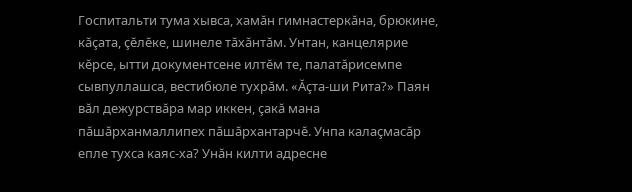Госпитальти тума хывса, хамăн гимнастеркăна, брюкине, кăçата, çĕлĕке, шинеле тăхăнтăм. Унтан, канцелярие кĕрсе, ытти документсене илтĕм те, палатăрисемпе сывпуллашса, вестибюле тухрăм. «Ăçта-ши Рита?» Паян вăл дежурствăра мар иккен, çакă мана пăшăрханмаллипех пăшăрхантарчĕ. Унпа калаçмасăр епле тухса каяс-ха? Унăн килти адресне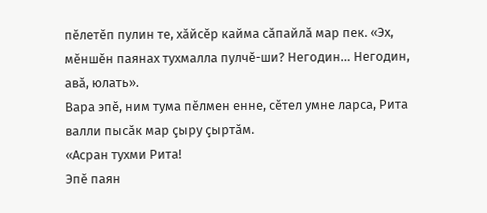пĕлетĕп пулин те, хăйсĕр кайма сăпайлă мар пек. «Эх, мĕншĕн паянах тухмалла пулчĕ-ши? Негодин… Негодин, авă, юлать».
Вара эпĕ, ним тума пĕлмен енне, сĕтел умне ларса, Рита валли пысăк мар çыру çыртăм.
«Асран тухми Рита!
Эпĕ паян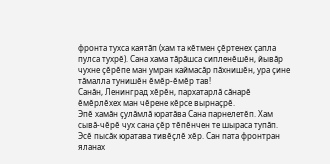фронта тухса каятăп (хам та кĕтмен çĕртенех çапла пулса тухрĕ). Сана хама тăрăшса сипленĕшĕн, йывăр чухне çĕрĕпе ман умран каймасăр пăхнишĕн, ура çине тăмалла тунишĕн ĕмĕр-ĕмĕр тав!
Санăн, Ленинград хĕрĕн, пархатарлă сăнарĕ ĕмĕрлĕхех ман чĕрене кĕрсе вырнаçрĕ.
Эпĕ хамăн çулăмлă юратăва Сана парнелетĕп. Хам сывă-чĕрĕ чух сана çĕр тĕпĕнчен те шыраса тупăп. Эсĕ пысăк юратава тивĕçлĕ хĕр. Сан пата фронтран яланах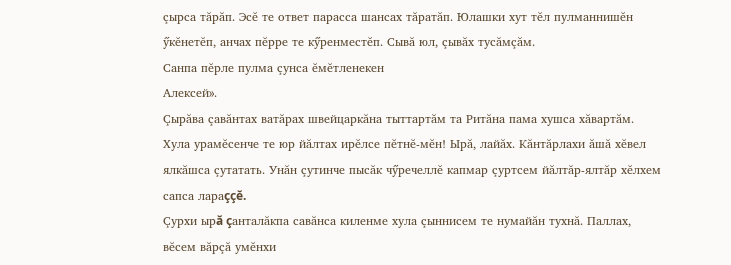çырса тăрăп. Эсĕ те ответ парасса шансах тăратăп. Юлашки хут тĕл пулманнишĕн ӳкĕнетĕп, анчах пĕрре те кӳренместĕп. Сывă юл, çывăх тусăмçăм.
Санпа пĕрле пулма çунса ĕмĕтленекен
Алексей».
Çырăва çавăнтах ватăрах швейцаркăна тыттартăм та Ритăна пама хушса хăвартăм.
Хула урамĕсенче те юр йăлтах ирĕлсе пĕтнĕ-мĕн! Ырă, лайăх. Кăнтăрлахи ăшă хĕвел ялкăшса çутатать. Унăн çутинче пысăк чӳречеллĕ капмар çуртсем йăлтăр-ялтăр хĕлхем сапса лараççĕ.
Çурхи ырă çанталăкпа савăнса киленме хула çыннисем те нумайăн тухнă. Паллах, вĕсем вăрçă умĕнхи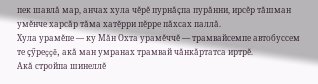пек шавлă мар, анчах хула чĕрĕ пурнăçпа пурăнни, ирсĕр тăшман умĕнче харсăр тăма хатĕрри пĕрре пăхсах паллă.
Хула урамĕпе — ку Мăн Охта урамĕччĕ — трамвайсемпе автобуссем те çӳреççĕ, акă ман умранах трамвай чăнкăртатса иртрĕ.
Акă стройпа шинеллĕ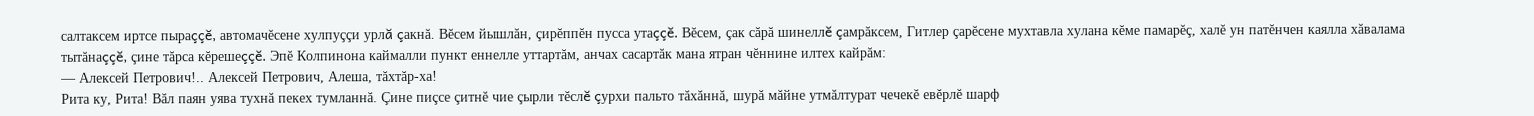салтаксем иртсе пыраççĕ, автомачĕсене хулпуççи урлă çакнă. Вĕсем йышлăн, çирĕппĕн пусса утаççĕ. Вĕсем, çак сăрă шинеллĕ çамрăксем, Гитлер çарĕсене мухтавла хулана кĕме памарĕç, халĕ ун патĕнчен каялла хăвалама тытăнаççĕ, çине тăрса кĕрешеççĕ. Эпĕ Колпинона каймалли пункт еннелле уттартăм, анчах сасартăк мана ятран чĕннине илтех кайрăм:
— Алексей Петрович!.. Алексей Петрович, Алеша, тăхтăр-ха!
Рита ку, Рита! Вăл паян уява тухнă пекех тумланнă. Çине пиçсе çитнĕ чие çырли тĕслĕ çурхи пальто тăхăннă, шурă мăйне утмăлтурат чечекĕ евĕрлĕ шарф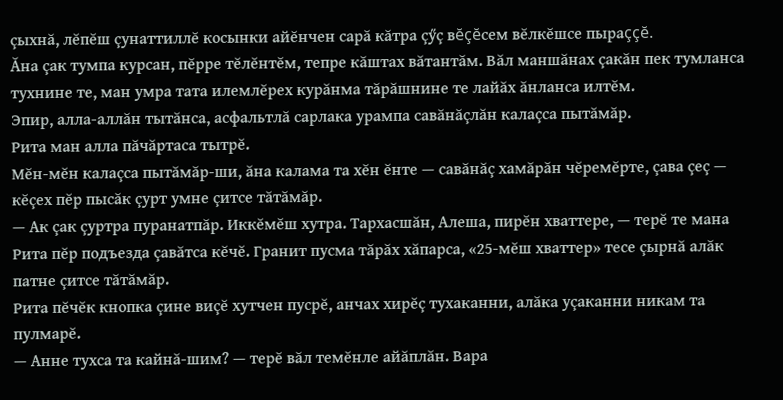çыхнă, лĕпĕш çунаттиллĕ косынки айĕнчен сарă кăтра çӳç вĕçĕсем вĕлкĕшсе пыраççĕ.
Ăна çак тумпа курсан, пĕрре тĕлĕнтĕм, тепре кăштах вăтантăм. Вăл маншăнах çакăн пек тумланса тухнине те, ман умра тата илемлĕрех курăнма тăрăшнине те лайăх ăнланса илтĕм.
Эпир, алла-аллăн тытăнса, асфальтлă сарлака урампа савăнăçлăн калаçса пытăмăр.
Рита ман алла пăчăртаса тытрĕ.
Мĕн-мĕн калаçса пытăмăр-ши, ăна калама та хĕн ĕнте — савăнăç хамăрăн чĕремĕрте, çава çеç — кĕçех пĕр пысăк çурт умне çитсе тăтăмăр.
— Ак çак çуртра пуранатпăр. Иккĕмĕш хутра. Тархасшăн, Алеша, пирĕн хваттере, — терĕ те мана Рита пĕр подъезда çавăтса кĕчĕ. Гранит пусма тăрăх хăпарса, «25-мĕш хваттер» тесе çырнă алăк патне çитсе тăтăмăр.
Рита пĕчĕк кнопка çине виçĕ хутчен пусрĕ, анчах хирĕç тухаканни, алăка уçаканни никам та пулмарĕ.
— Анне тухса та кайнă-шим? — терĕ вăл темĕнле айăплăн. Вара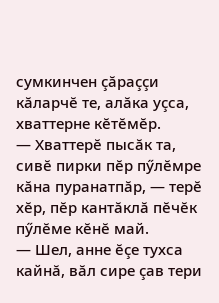сумкинчен çăраççи кăларчĕ те, алăка уçса, хваттерне кĕтĕмĕр.
— Хваттерĕ пысăк та, сивĕ пирки пĕр пӳлĕмре кăна пуранатпăр, — терĕ хĕр, пĕр кантăклă пĕчĕк пӳлĕме кĕнĕ май.
— Шел, анне ĕçе тухса кайнă, вăл сире çав тери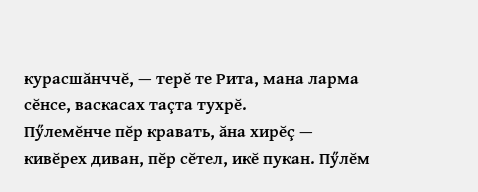курасшăнччĕ, — терĕ те Рита, мана ларма сĕнсе, васкасах таçта тухрĕ.
Пӳлемĕнче пĕр кравать, ăна хирĕç — кивĕрех диван, пĕр сĕтел, икĕ пукан. Пӳлĕм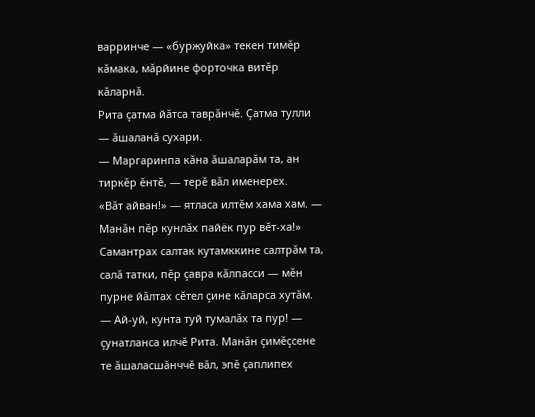варринче — «буржуйка» текен тимĕр кăмака, мăрйине форточка витĕр кăларнă.
Рита çатма йăтса таврăнчĕ. Çатма тулли — ăшаланă сухари.
— Маргаринпа кăна ăшаларăм та, ан тиркĕр ĕнтĕ, — терĕ вăл именерех.
«Вăт айван!» — ятласа илтĕм хама хам. — Манăн пĕр кунлăх пайёк пур вĕт-ха!» Самантрах салтак кутамккине салтрăм та, салă татки, пĕр çавра кăлпасси — мĕн пурне йăлтах сĕтел çине кăларса хутăм.
— Ай-уй, кунта туй тумалăх та пур! — çунатланса илчĕ Рита. Манăн çимĕçсене те ăшаласшăнччĕ вăл, эпĕ çаплипех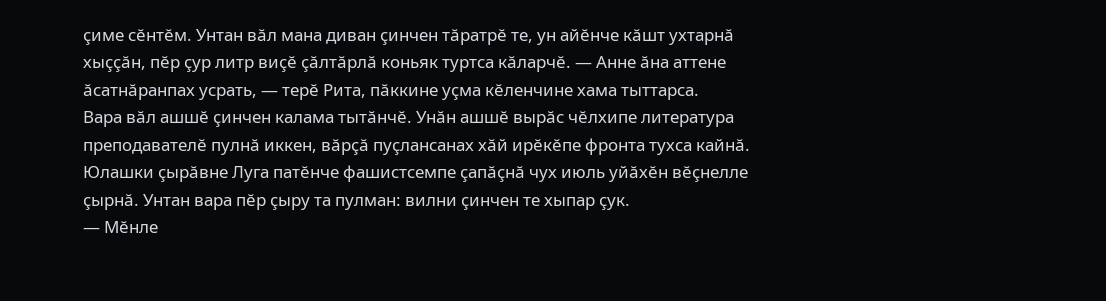çиме сĕнтĕм. Унтан вăл мана диван çинчен тăратрĕ те, ун айĕнче кăшт ухтарнă хыççăн, пĕр çур литр виçĕ çăлтăрлă коньяк туртса кăларчĕ. — Анне ăна аттене ăсатнăранпах усрать, — терĕ Рита, пăккине уçма кĕленчине хама тыттарса.
Вара вăл ашшĕ çинчен калама тытăнчĕ. Унăн ашшĕ вырăс чĕлхипе литература преподавателĕ пулнă иккен, вăрçă пуçлансанах хăй ирĕкĕпе фронта тухса кайнă.
Юлашки çырăвне Луга патĕнче фашистсемпе çапăçнă чух июль уйăхĕн вĕçнелле çырнă. Унтан вара пĕр çыру та пулман: вилни çинчен те хыпар çук.
— Мĕнле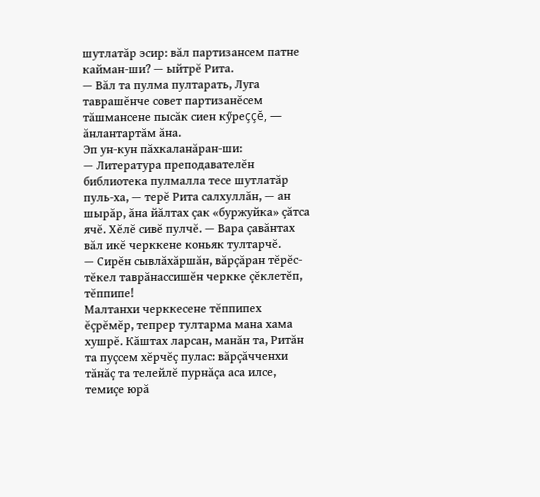шутлатăр эсир: вăл партизансем патне кайман-ши? — ыйтрĕ Рита.
— Вăл та пулма пултарать, Луга таврашĕнче совет партизанĕсем тăшмансене пысăк сиен кӳреççĕ, — ăнлантартăм ăна.
Эп ун-кун пăхкаланăран-ши:
— Литература преподавателĕн библиотека пулмалла тесе шутлатăр пуль-ха, — терĕ Рита салхуллăн, — ан шырăр, ăна йăлтах çак «буржуйка» çăтса ячĕ. Хĕлĕ сивĕ пулчĕ. — Вара çавăнтах вăл икĕ черккене коньяк тултарчĕ.
— Сирĕн сывлăхăршăн, вăрçăран тĕрĕс-тĕкел таврăнассишĕн черкке çĕклетĕп, тĕппипе!
Малтанхи черккесене тĕппипех ĕçрĕмĕр, тепрер тултарма мана хама хушрĕ. Кăштах ларсан, манăн та, Ритăн та пуçсем хĕрчĕç пулас: вăрçăчченхи тăнăç та телейлĕ пурнăçа аса илсе, темиçе юрă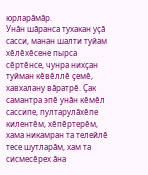юрларăмăр.
Унăн шăранса тухакан уçă сасси, манан шалти туйам хĕлĕхĕсене пырса сĕртĕнсе, чунра нихçан туйман кĕвĕллĕ çемĕ, хавхалану вăратрĕ. Çак самантра эпĕ унăн кĕмĕл сассипе, пултарулăхĕпе килентĕм, хĕпĕртерĕм, хама никамран та телейлĕ тесе шутларăм, хам та сисмесĕрех ăна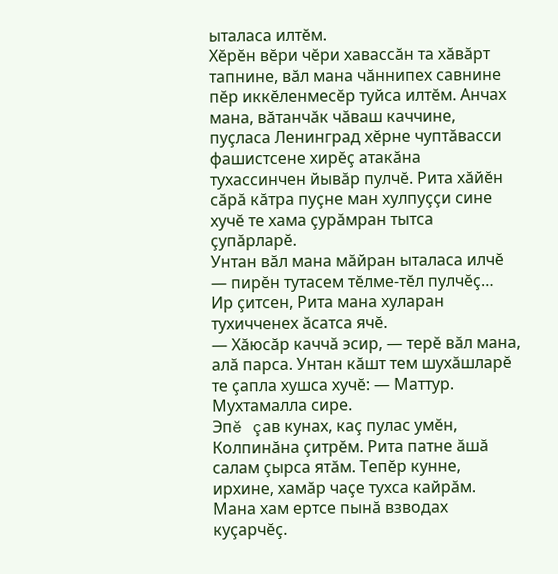ыталаса илтĕм.
Хĕрĕн вĕри чĕри хавассăн та хăвăрт тапнине, вăл мана чăннипех савнине пĕр иккĕленмесĕр туйса илтĕм. Анчах мана, вăтанчăк чăваш каччине, пуçласа Ленинград хĕрне чуптăвасси фашистсене хирĕç атакăна тухассинчен йывăр пулчĕ. Рита хăйĕн сăрă кăтра пуçне ман хулпуççи сине хучĕ те хама çурăмран тытса çупăрларĕ.
Унтан вăл мана мăйран ыталаса илчĕ — пирĕн тутасем тĕлме-тĕл пулчĕç…
Ир çитсен, Рита мана хуларан тухичченех ăсатса ячĕ.
— Хăюсăр каччă эсир, — терĕ вăл мана, алă парса. Унтан кăшт тем шухăшларĕ те çапла хушса хучĕ: — Маттур. Мухтамалла сире.
Эпĕ çав кунах, каç пулас умĕн, Колпинăна çитрĕм. Рита патне ăшă салам çырса ятăм. Тепĕр кунне, ирхине, хамăр чаçе тухса кайрăм.
Мана хам ертсе пынă взводах куçарчĕç.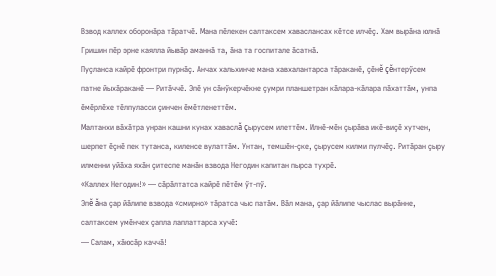Взвод каллех оборонăра тăратчĕ. Мана пĕлекен салтаксем хаваслансах кĕтсе илчĕç. Хам вырăна юлнă Гришин пĕр эрне каялла йывăр аманнă та, ăна та госпитале ăсатнă.
Пуçланса кайрĕ фронтри пурнăç. Анчах хальхинче мана хавхалантарса тăраканĕ, çĕнĕ çĕнтерӳсем патне йыхăраканĕ — Ритăччĕ. Эпĕ ун сăнӳкерчĕкне çумри планшетран кăлара-кăлара пăхаттăм, унпа ĕмĕрлĕхе тĕлпуласси çинчен ĕмĕтленеттĕм.
Малтанхи вăхăтра унран кашни кунах хаваслă çырусем илеттĕм. Илнĕ-мĕн çырăва икĕ-виçĕ хутчен, шерпет ĕçнĕ пек тутанса, киленсе вулаттăм. Унтан, темшĕн-çке, çырусем килми пулчĕç. Ритăран çыру илменни уйăха яхăн çитеспе манăн взвода Негодин капитан пырса тухрĕ.
«Каллех Негодин!» — сăрăлтатса кайрĕ пĕтĕм ӳт-пӳ.
Эпĕ ăна çар йăлипе взвода «смирно» тăратса чыс патăм. Вăл мана, çар йăлипе чыслас вырăнне, салтаксем умĕнчех çапла лаплаттарса хучĕ:
— Салам, хăюсăр каччă!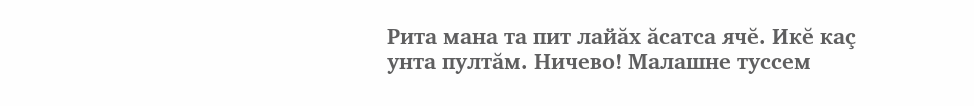Рита мана та пит лайăх ăсатса ячĕ. Икĕ каç унта пултăм. Ничево! Малашне туссем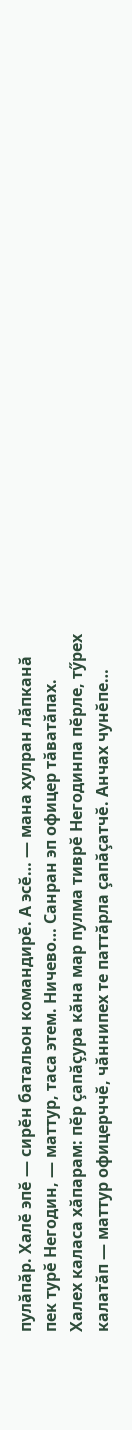пулăпăр. Халĕ эпĕ — сирĕн батальон командирĕ. А эсĕ… — мана хулран лăпканă пек турĕ Негодин, — маттур, таса этем. Ничево… Санран эп офицер тăватăпах.
Халех каласа хăпарам: пĕр çапăçура кăна мар пулма тиврĕ Негодинпа пĕрле, тӳрех калатăп — маттур офицерччĕ, чăннипех те паттăрла çапăçатчĕ. Анчах чунĕпе…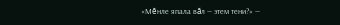«Мĕнле япала вăл — этем тени?» —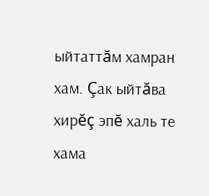ыйтаттăм хамран хам. Çак ыйтăва хирĕç эпĕ халь те хама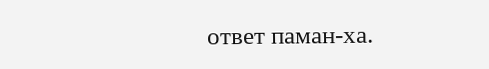ответ паман-ха.